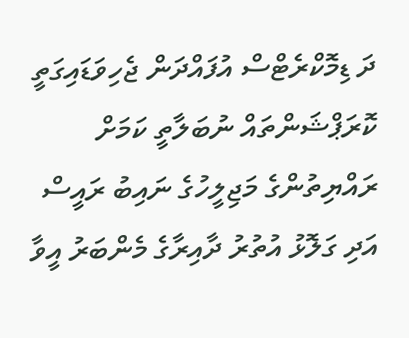ދަ ޑިމޮކްރެޓްސް އުފައްދަން ޖެހިވަޑައިގަތީ ކޮރަޕްޝަންތައް ނުބަލާތީ ކަމަށް ރައްޔިތުންގެ މަޖިލީހުގެ ނައިބު ރައީސް އަދި ގަލޮޅު އުތުރު ދާއިރާގެ މެންބަރު އީވާ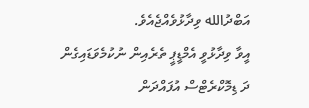އަބްދުالله ވިދާޅުވެއްޖެއެވެ.
އީވާ ވިދާޅުވީ އެމްޑީޕީ ތެރެއިން ނުކުމެވަޑައިގެން ދަ ޑިމޮކްރެޓްސް އުފައްދަން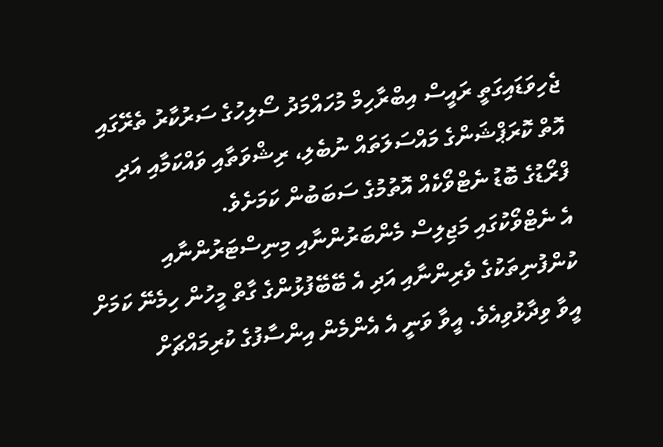ޖެހިވަޑައިގަތީ ރައީސް އިބްރާހިމް މުހައްމަދު ސޯލިހުގެ ސަރުކާރު ތެރޭގައި އޮތް ކޮރަޕްޝަންގެ މައްސަލަތައް ނުބެލި، ރިޝްވަތާއި ވައްކަމާއި އަދި ފްރޯޑުގެ ބޮޑު ނެޓްވޯކެއް އޮތުމުގެ ސަބަބުން ކަމަށެވެ.
އެ ނެޓްވޯކުގައި މަޖިލިސް މެންބަރުންނާއި މިނިސްޓަރުންނާއި ކުންފުނިތަކުގެ ވެރިންނާއި އަދި އެ ބޭބޭފުޅުންގެ ގާތް މީހުން ހިމެނޭ ކަމަށް އީވާ ވިދާޅުވިއެވެ. އީވާ ވަނީ އެ އެންމެން އިންސާފުގެ ކުރިމައްޗަށް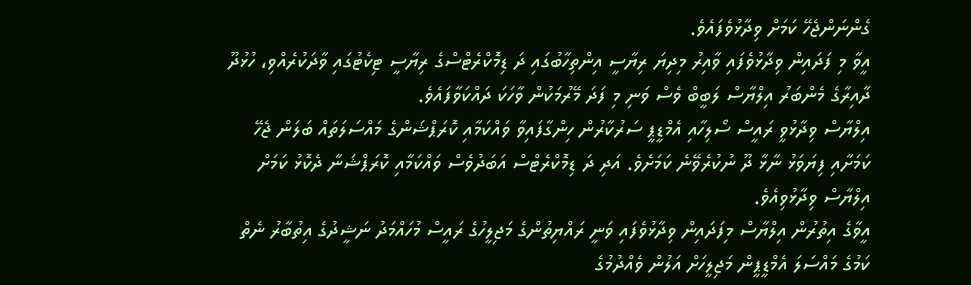ގެންނަންޖެހޭ ކަމަށް ވިދާޅުވެފައެވެ.
އީވާ މި ފަދައިން ވިދާޅުވެފައި ވާއިރު މިދިޔަ ރިޔާސީ އިންތިހާބުގައި ދަ ޑިމޮކްރެޓްސްގެ ރިޔާސީ ޓިކެޓުގައި ވާދަކުރެއްވި، ހުޅުދޫ ދާއިރާގެ މެންބަރު އިލްޔާސް ލަބީބް ވެސް ވަނި މި ފަދަ މޭރުމަކުން ވާހަކަ ދައްކަވާފައެވެ.
އިލްޔާސް ވިދާޅުވީ ރައީސް ސޯލިހާއި އެމްޑީޕީ ސަރުކާރުން ހިންގާފައިވާ ވައްކަމާއި ކޮރަޕްޝަންގެ މައްސަލަތައް ބަލަން ޖެހޭ ކަމަށާއި ފިޔަވަޅު ނާޅާ ދޫ ނުކުރެވޭނެ ކަމަށެވެ. އަދި ދަ ޑިމޮކްރެޓްސް އަބަދުވެސް ވައްކަމާއި ކޮރަޕްޝަނާ ދެކޮޅު ކަމަށް އިލްޔާސް ވިދާޅުވިއެވެ.
އީވާގެ އިތުރުން އިލްޔާސް މިފަދައިން ވިދާޅުވެފައި ވަނީ ރައްޔިތުންގެ މަޖިލީހުގެ ރައީސް މުހައްމަދު ނަޝީދުގެ އިތުބާރު ނެތް ކަމުގެ މައްސަލަ އެމްޑީޕީން މަޖިލީހަށް އަލުން ވެއްދުމުގެ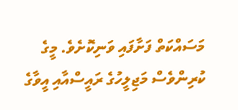މަސައްކަތް ފަށާފައި ވަނިކޮށެވެ. މީގެ ކުރިންވެސް މަޖިލީހުގެ ރައީސްއާއި އީވާގެ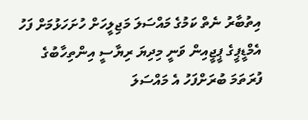އިތުބާރު ނެތް ކަމުގެ މައްސަލަ މަޖިލީހަށް ހުށަހަޅުމަށް ފަހު އެމްޑީޕީގެ ޕީޖީއިން ވަނީ މިދިޔަ ރިޔާސީ އިންތިހާބުގެ ފުރަތަމަ ބުރަށްފަހު އެ މައްސަލަ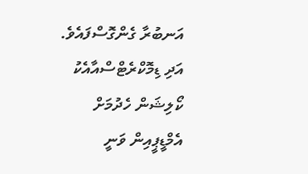އަނބުރާ ގެންގޮސްފައެވެ. އަދި ޑިމޮކްރެޓްސްއާއެކު ކޯލިޝަން ހެދުމަށް އެމްޑީޕީއިން ވަނީ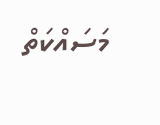މަސައްކަތް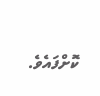ކޮށްފައެވެ.